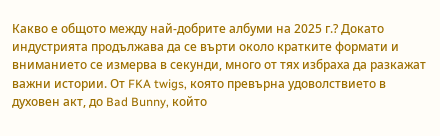Какво е общото между най-добрите албуми на 2025 г.? Докато индустрията продължава да се върти около кратките формати и вниманието се измерва в секунди, много от тях избраха да разкажат важни истории. От FKA twigs, която превърна удоволствието в духовен акт, до Bad Bunny, който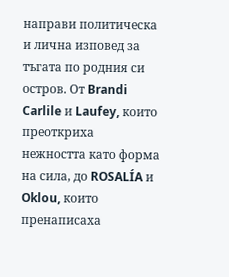направи политическа и лична изповед за тъгата по родния си остров. От Brandi Carlile и Laufey, които преоткриха нежността като форма на сила, до ROSALÍA и Oklou, които пренаписаха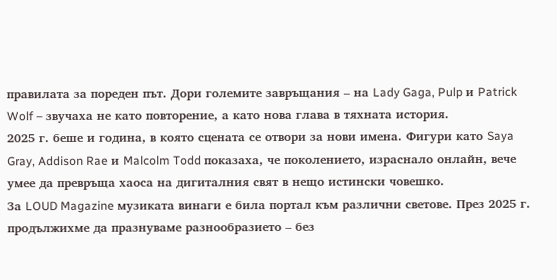правилата за пореден път. Дори големите завръщания – на Lady Gaga, Pulp и Patrick Wolf – звучаха не като повторение, а като нова глава в тяхната история.
2025 г. беше и година, в която сцената се отвори за нови имена. Фигури като Saya Gray, Addison Rae и Malcolm Todd показаха, че поколението, израснало онлайн, вече умее да превръща хаоса на дигиталния свят в нещо истински човешко.
За LOUD Magazine музиката винаги е била портал към различни светове. През 2025 г. продължихме да празнуваме разнообразието – без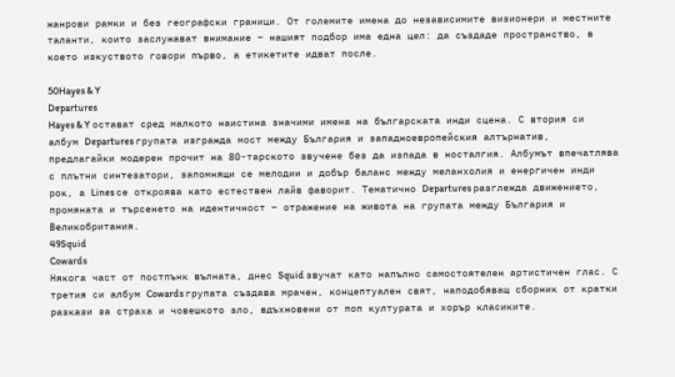жанрови рамки и без географски граници. От големите имена до независимите визионери и местните таланти, които заслужават внимание – нашият подбор има една цел: да създаде пространство, в което изкуството говори първо, а етикетите идват после.

50Hayes & Y
Departures
Hayes & Y остават сред малкото наистина значими имена на българската инди сцена. С втория си албум Departures групата изгражда мост между България и западноевропейския алтърнатив, предлагайки модерен прочит на 80-тарското звучене без да изпада в носталгия. Албумът впечатлява с плътни синтезатори, запомнящи се мелодии и добър баланс между меланхолия и енергичен инди рок, а Lines се откроява като естествен лайв фаворит. Тематично Departures разглежда движението, промяната и търсенето на идентичност – отражение на живота на групата между България и Великобритания.
49Squid
Cowards
Някога част от постпънк вълната, днес Squid звучат като напълно самостоятелен артистичен глас. С третия си албум Cowards групата създава мрачен, концептуален свят, наподобяващ сборник от кратки разкази за страха и човешкото зло, вдъхновени от поп културата и хорър класиките.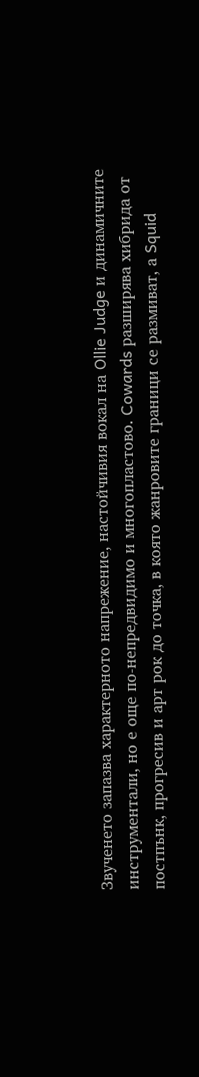Звученето запазва характерното напрежение, настойчивия вокал на Ollie Judge и динамичните инструментали, но е още по-непредвидимо и многопластово. Cowards разширява хибрида от постпънк, прогресив и арт рок до точка, в която жанровите граници се размиват, а Squid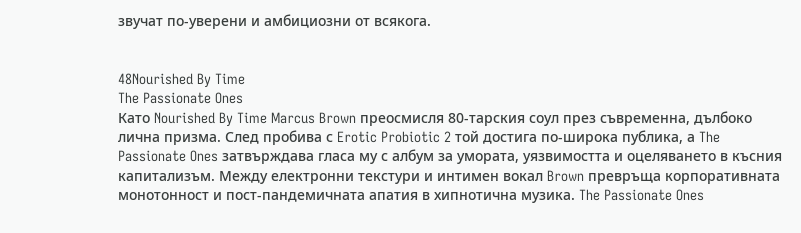звучат по-уверени и амбициозни от всякога.


48Nourished By Time
The Passionate Ones
Като Nourished By Time Marcus Brown преосмисля 80-тарския соул през съвременна, дълбоко лична призма. След пробива с Erotic Probiotic 2 той достига по-широка публика, а The Passionate Ones затвърждава гласа му с албум за умората, уязвимостта и оцеляването в късния капитализъм. Между електронни текстури и интимен вокал Brown превръща корпоративната монотонност и пост-пандемичната апатия в хипнотична музика. The Passionate Ones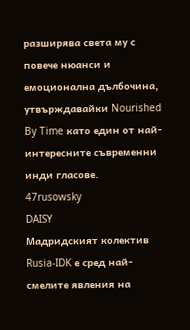разширява света му с повече нюанси и емоционална дълбочина, утвърждавайки Nourished By Time като един от най-интересните съвременни инди гласове.
47rusowsky
DAISY
Мадридският колектив Rusia-IDK е сред най-смелите явления на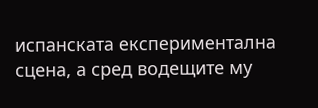испанската експериментална сцена, а сред водещите му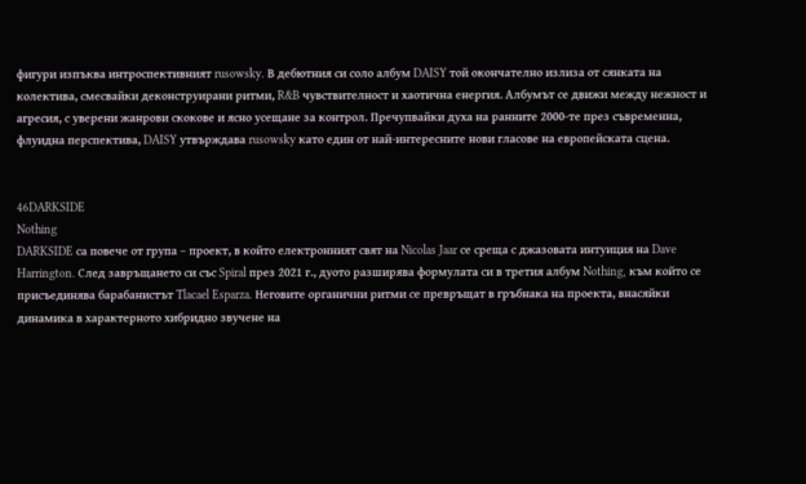фигури изпъква интроспективният rusowsky. В дебютния си соло албум DAISY той окончателно излиза от сянката на колектива, смесвайки деконструирани ритми, R&B чувствителност и хаотична енергия. Албумът се движи между нежност и агресия, с уверени жанрови скокове и ясно усещане за контрол. Пречупвайки духа на ранните 2000-те през съвременна, флуидна перспектива, DAISY утвърждава rusowsky като един от най-интересните нови гласове на европейската сцена.


46DARKSIDE
Nothing
DARKSIDE са повече от група – проект, в който електронният свят на Nicolas Jaar се среща с джазовата интуиция на Dave Harrington. След завръщането си със Spiral през 2021 г., дуото разширява формулата си в третия албум Nothing, към който се присъединява барабанистът Tlacael Esparza. Неговите органични ритми се превръщат в гръбнака на проекта, внасяйки динамика в характерното хибридно звучене на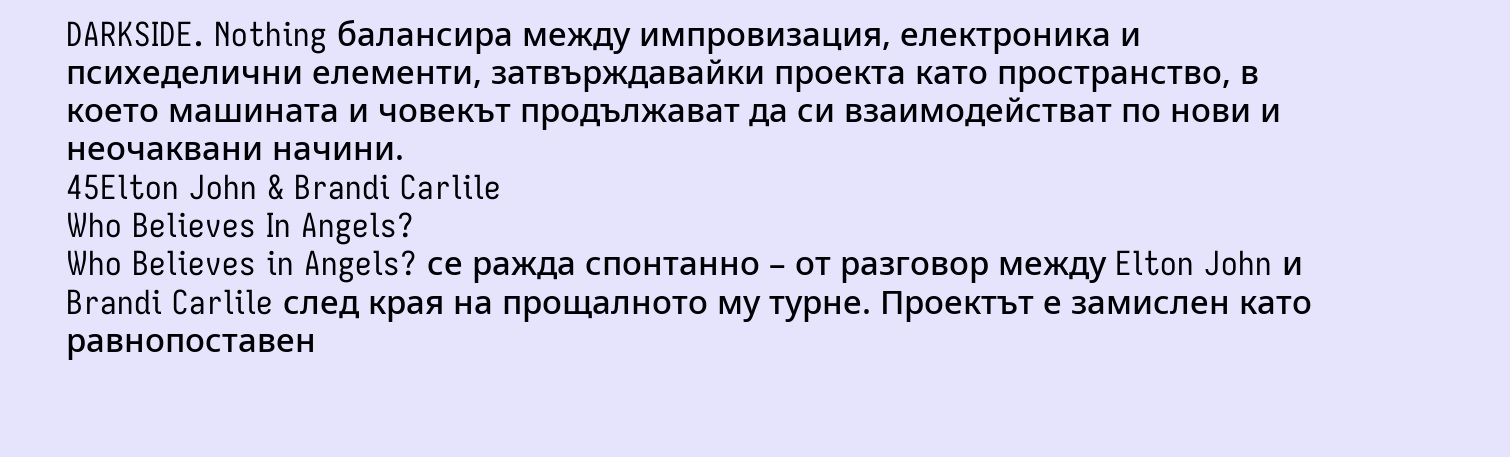DARKSIDE. Nothing балансира между импровизация, електроника и психеделични елементи, затвърждавайки проекта като пространство, в което машината и човекът продължават да си взаимодействат по нови и неочаквани начини.
45Elton John & Brandi Carlile
Who Believes In Angels?
Who Believes in Angels? се ражда спонтанно – от разговор между Elton John и Brandi Carlile след края на прощалното му турне. Проектът е замислен като равнопоставен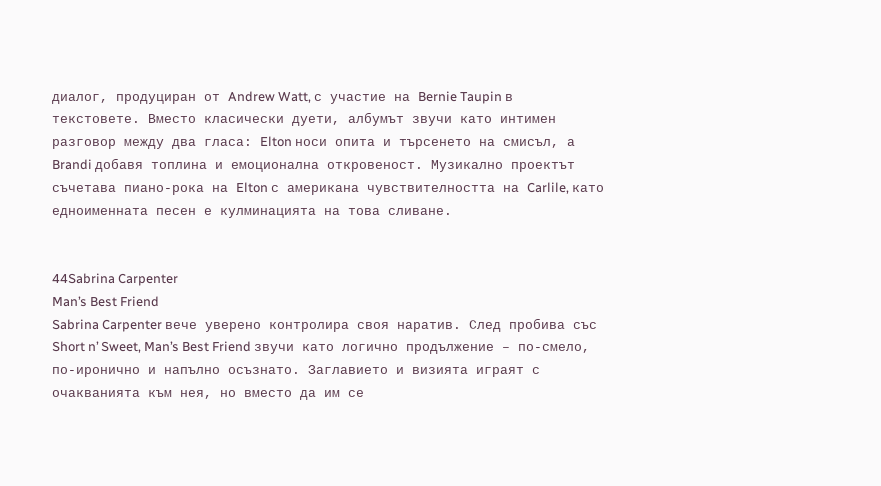диалог, продуциран от Andrew Watt, с участие на Bernie Taupin в текстовете. Вместо класически дуети, албумът звучи като интимен разговор между два гласа: Elton носи опита и търсенето на смисъл, а Brandi добавя топлина и емоционална откровеност. Музикално проектът съчетава пиано-рока на Elton с американа чувствителността на Carlile, като едноименната песен е кулминацията на това сливане.


44Sabrina Carpenter
Man’s Best Friend
Sabrina Carpenter вече уверено контролира своя наратив. След пробива със Short n’ Sweet, Man’s Best Friend звучи като логично продължение – по-смело, по-иронично и напълно осъзнато. Заглавието и визията играят с очакванията към нея, но вместо да им се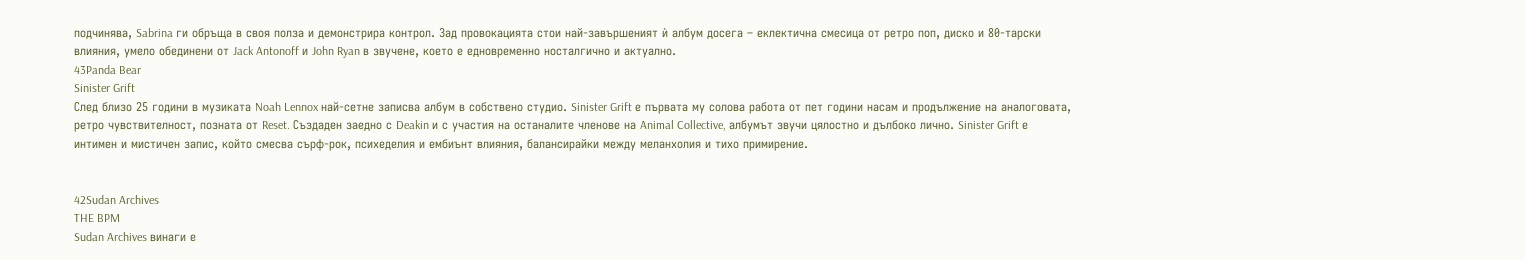подчинява, Sabrina ги обръща в своя полза и демонстрира контрол. Зад провокацията стои най-завършеният ѝ албум досега – еклектична смесица от ретро поп, диско и 80-тарски влияния, умело обединени от Jack Antonoff и John Ryan в звучене, което е едновременно носталгично и актуално.
43Panda Bear
Sinister Grift
След близо 25 години в музиката Noah Lennox най-сетне записва албум в собствено студио. Sinister Grift е първата му солова работа от пет години насам и продължение на аналоговата, ретро чувствителност, позната от Reset. Създаден заедно с Deakin и с участия на останалите членове на Animal Collective, албумът звучи цялостно и дълбоко лично. Sinister Grift е интимен и мистичен запис, който смесва сърф-рок, психеделия и ембиънт влияния, балансирайки между меланхолия и тихо примирение.


42Sudan Archives
THE BPM
Sudan Archives винаги е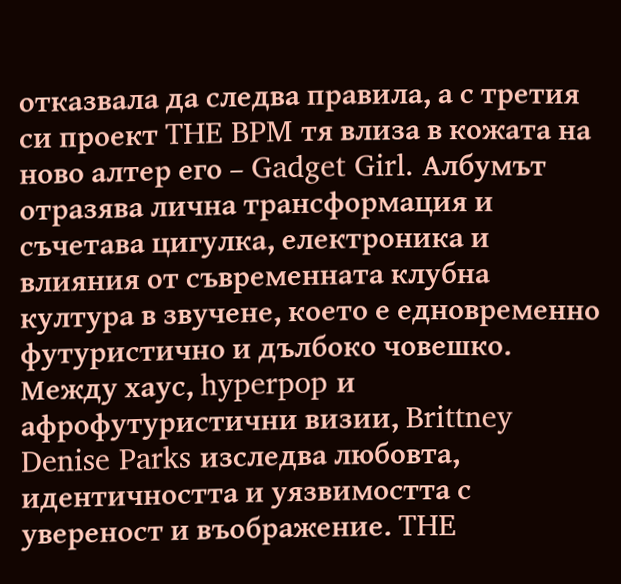отказвала да следва правила, а с третия си проект THE BPM тя влиза в кожата на ново алтер его – Gadget Girl. Албумът отразява лична трансформация и съчетава цигулка, електроника и влияния от съвременната клубна култура в звучене, което е едновременно футуристично и дълбоко човешко. Между хаус, hyperpop и афрофутуристични визии, Brittney Denise Parks изследва любовта, идентичността и уязвимостта с увереност и въображение. THE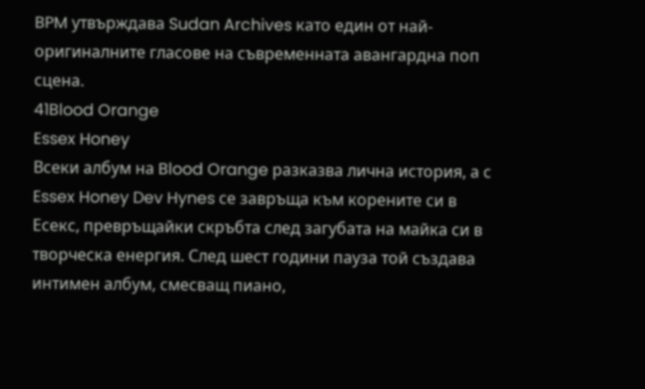BPM утвърждава Sudan Archives като един от най-оригиналните гласове на съвременната авангардна поп сцена.
41Blood Orange
Essex Honey
Всеки албум на Blood Orange разказва лична история, а с Essex Honey Dev Hynes се завръща към корените си в Есекс, превръщайки скръбта след загубата на майка си в творческа енергия. След шест години пауза той създава интимен албум, смесващ пиано,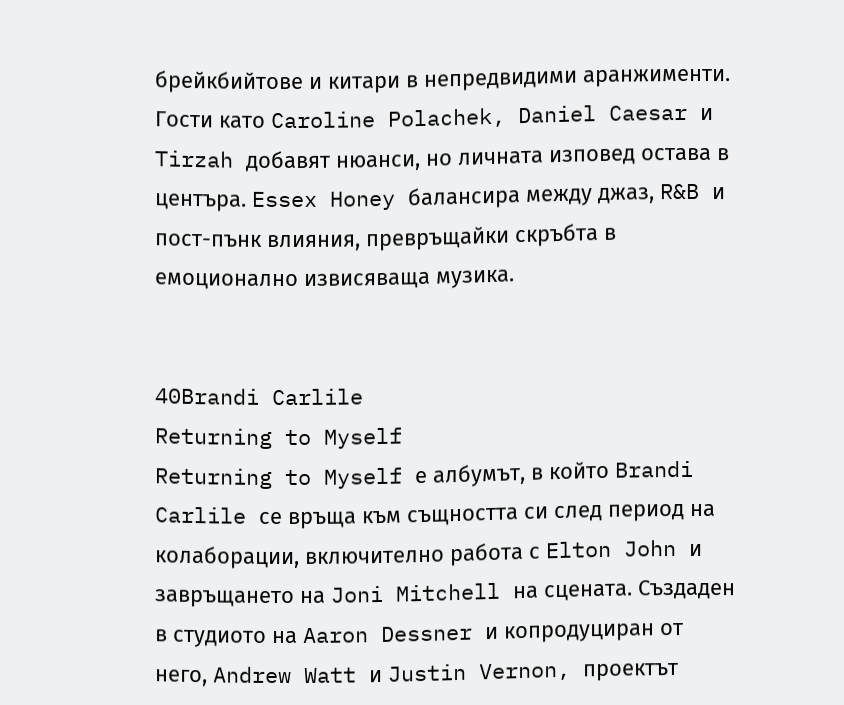брейкбийтове и китари в непредвидими аранжименти. Гости като Caroline Polachek, Daniel Caesar и Tirzah добавят нюанси, но личната изповед остава в центъра. Essex Honey балансира между джаз, R&B и пост-пънк влияния, превръщайки скръбта в емоционално извисяваща музика.


40Brandi Carlile
Returning to Myself
Returning to Myself е албумът, в който Brandi Carlile се връща към същността си след период на колаборации, включително работа с Elton John и завръщането на Joni Mitchell на сцената. Създаден в студиото на Aaron Dessner и копродуциран от него, Andrew Watt и Justin Vernon, проектът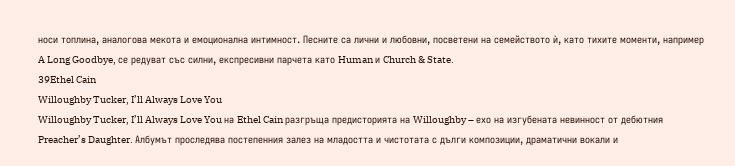носи топлина, аналогова мекота и емоционална интимност. Песните са лични и любовни, посветени на семейството ѝ, като тихите моменти, например A Long Goodbye, се редуват със силни, експресивни парчета като Human и Church & State.
39Ethel Cain
Willoughby Tucker, I’ll Always Love You
Willoughby Tucker, I’ll Always Love You на Ethel Cain разгръща предисторията на Willoughby – ехо на изгубената невинност от дебютния Preacher’s Daughter. Албумът проследява постепенния залез на младостта и чистотата с дълги композиции, драматични вокали и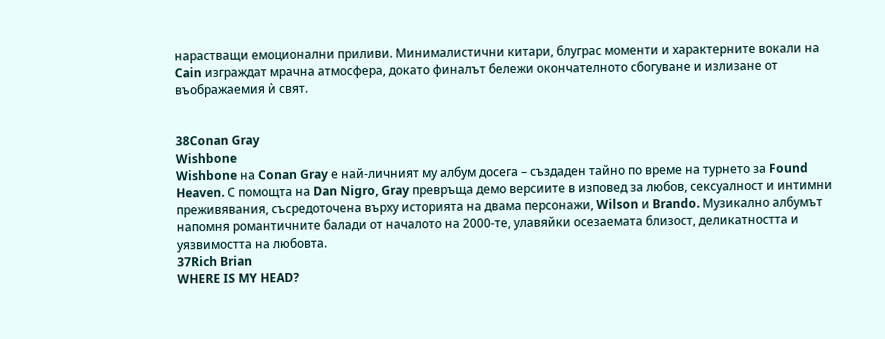нарастващи емоционални приливи. Минималистични китари, блуграс моменти и характерните вокали на Cain изграждат мрачна атмосфера, докато финалът бележи окончателното сбогуване и излизане от въображаемия ѝ свят.


38Conan Gray
Wishbone
Wishbone на Conan Gray е най-личният му албум досега – създаден тайно по време на турнето за Found Heaven. С помощта на Dan Nigro, Gray превръща демо версиите в изповед за любов, сексуалност и интимни преживявания, съсредоточена върху историята на двама персонажи, Wilson и Brando. Музикално албумът напомня романтичните балади от началото на 2000-те, улавяйки осезаемата близост, деликатността и уязвимостта на любовта.
37Rich Brian
WHERE IS MY HEAD?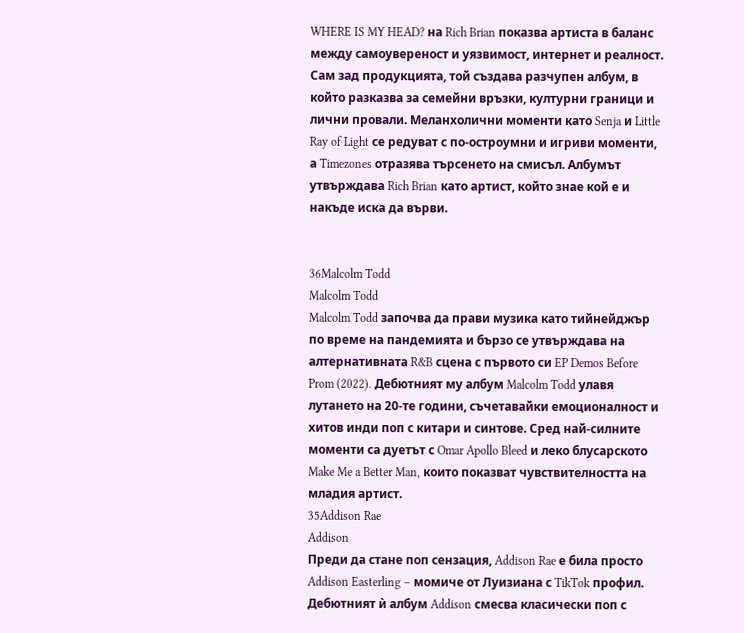WHERE IS MY HEAD? на Rich Brian показва артиста в баланс между самоувереност и уязвимост, интернет и реалност. Сам зад продукцията, той създава разчупен албум, в който разказва за семейни връзки, културни граници и лични провали. Меланхолични моменти като Senja и Little Ray of Light се редуват с по-остроумни и игриви моменти, а Timezones отразява търсенето на смисъл. Албумът утвърждава Rich Brian като артист, който знае кой е и накъде иска да върви.


36Malcolm Todd
Malcolm Todd
Malcolm Todd започва да прави музика като тийнейджър по време на пандемията и бързо се утвърждава на алтернативната R&B сцена с първото си EP Demos Before Prom (2022). Дебютният му албум Malcolm Todd улавя лутането на 20-те години, съчетавайки емоционалност и хитов инди поп с китари и синтове. Сред най-силните моменти са дуетът с Omar Apollo Bleed и леко блусарското Make Me a Better Man, които показват чувствителността на младия артист.
35Addison Rae
Addison
Преди да стане поп сензация, Addison Rae е била просто Addison Easterling – момиче от Луизиана с TikTok профил. Дебютният ѝ албум Addison смесва класически поп с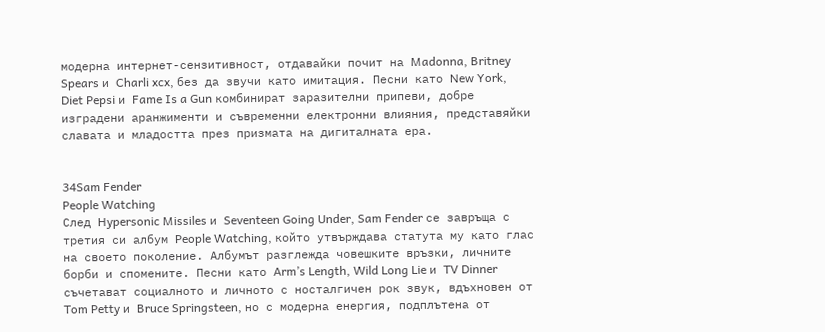модерна интернет-сензитивност, отдавайки почит на Madonna, Britney Spears и Charli xcx, без да звучи като имитация. Песни като New York, Diet Pepsi и Fame Is a Gun комбинират заразителни припеви, добре изградени аранжименти и съвременни електронни влияния, представяйки славата и младостта през призмата на дигиталната ера.


34Sam Fender
People Watching
След Hypersonic Missiles и Seventeen Going Under, Sam Fender се завръща с третия си албум People Watching, който утвърждава статута му като глас на своето поколение. Албумът разглежда човешките връзки, личните борби и спомените. Песни като Arm’s Length, Wild Long Lie и TV Dinner съчетават социалното и личното с носталгичен рок звук, вдъхновен от Tom Petty и Bruce Springsteen, но с модерна енергия, подплътена от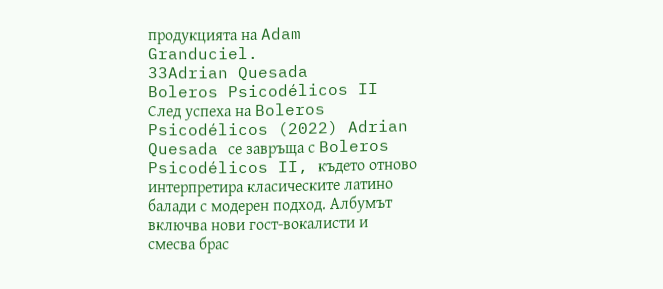продукцията на Adam Granduciel.
33Adrian Quesada
Boleros Psicodélicos II
След успеха на Boleros Psicodélicos (2022) Adrian Quesada се завръща с Boleros Psicodélicos II, където отново интерпретира класическите латино балади с модерен подход. Албумът включва нови гост-вокалисти и смесва брас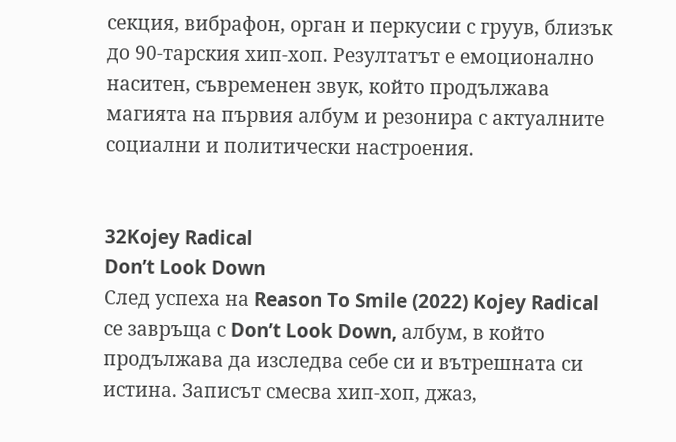секция, вибрафон, орган и перкусии с груув, близък до 90-тарския хип-хоп. Резултатът е емоционално наситен, съвременен звук, който продължава магията на първия албум и резонира с актуалните социални и политически настроения.


32Kojey Radical
Don’t Look Down
След успеха на Reason To Smile (2022) Kojey Radical се завръща с Don’t Look Down, албум, в който продължава да изследва себе си и вътрешната си истина. Записът смесва хип-хоп, джаз,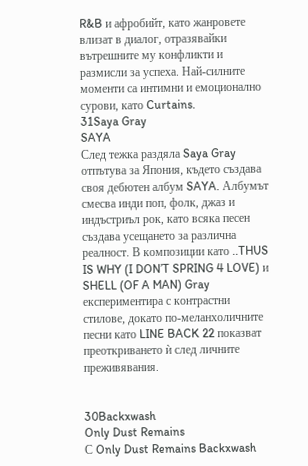R&B и афробийт, като жанровете влизат в диалог, отразявайки вътрешните му конфликти и размисли за успеха. Най-силните моменти са интимни и емоционално сурови, като Curtains.
31Saya Gray
SAYA
След тежка раздяла Saya Gray отпътува за Япония, където създава своя дебютен албум SAYA. Албумът смесва инди поп, фолк, джаз и индъстриъл рок, като всяка песен създава усещането за различна реалност. В композиции като ..THUS IS WHY (I DON’T SPRING 4 LOVE) и SHELL (OF A MAN) Gray експериментира с контрастни стилове, докато по-меланхоличните песни като LINE BACK 22 показват преоткриването ѝ след личните преживявания.


30Backxwash
Only Dust Remains
С Only Dust Remains Backxwash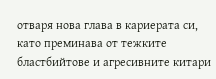отваря нова глава в кариерата си, като преминава от тежките бластбийтове и агресивните китари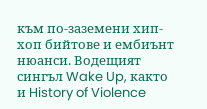към по-заземени хип-хоп бийтове и ембиънт нюанси. Водещият сингъл Wake Up, както и History of Violence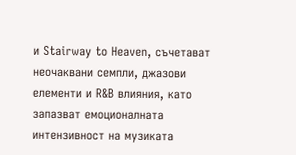и Stairway to Heaven, съчетават неочаквани семпли, джазови елементи и R&B влияния, като запазват емоционалната интензивност на музиката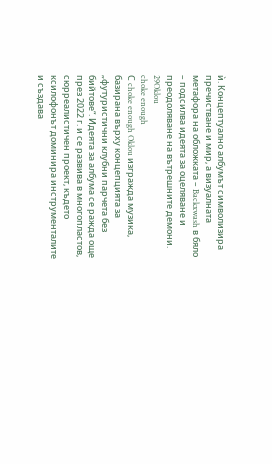ѝ. Концептуално албумът символизира пречистване и мир, а визуалната метафора на обложката – Backxwash в бяло – подсилва идеята за оцеляване и преодоляване на вътрешните демони.
29Oklou
choke enough
С choke enough Oklou изгражда музика, базирана върху концепцията за „футуристични клубни парчета без бийтове“. Идеята за албума се ражда още през 2022 г. и се развива в многопластов, сюрреалистичен проект, където ксилофонът доминира инструменталите и създава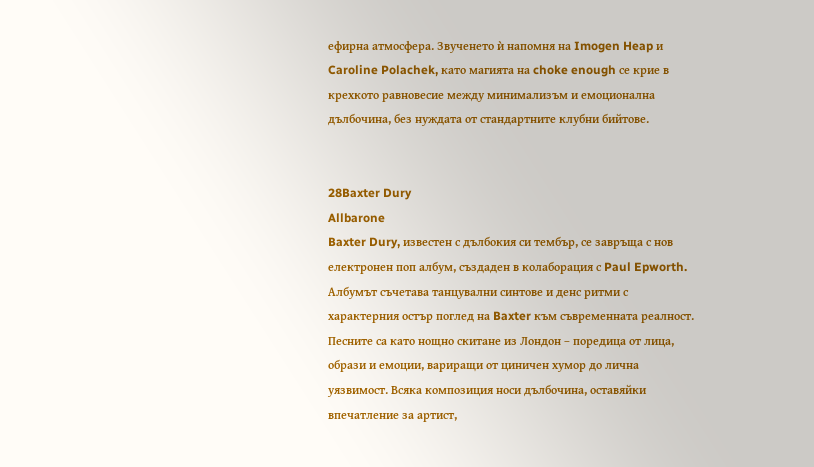ефирна атмосфера. Звученето ѝ напомня на Imogen Heap и Caroline Polachek, като магията на choke enough се крие в крехкото равновесие между минимализъм и емоционална дълбочина, без нуждата от стандартните клубни бийтове.


28Baxter Dury
Allbarone
Baxter Dury, известен с дълбокия си тембър, се завръща с нов електронен поп албум, създаден в колаборация с Paul Epworth. Албумът съчетава танцувални синтове и денс ритми с характерния остър поглед на Baxter към съвременната реалност. Песните са като нощно скитане из Лондон – поредица от лица, образи и емоции, вариращи от циничен хумор до лична уязвимост. Всяка композиция носи дълбочина, оставяйки впечатление за артист,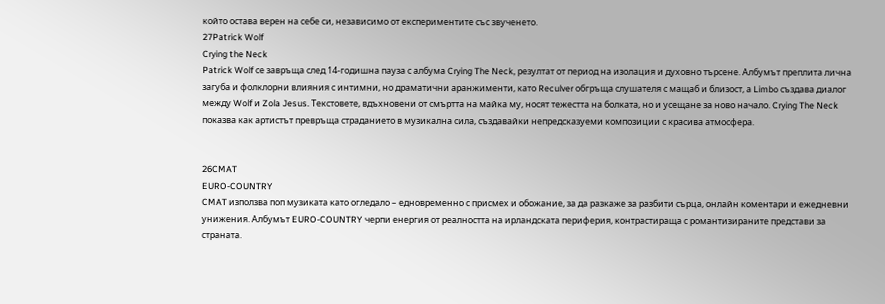който остава верен на себе си, независимо от експериментите със звученето.
27Patrick Wolf
Crying the Neck
Patrick Wolf се завръща след 14-годишна пауза с албума Crying The Neck, резултат от период на изолация и духовно търсене. Албумът преплита лична загуба и фолклорни влияния с интимни, но драматични аранжименти, като Reculver обгръща слушателя с мащаб и близост, а Limbo създава диалог между Wolf и Zola Jesus. Текстовете, вдъхновени от смъртта на майка му, носят тежестта на болката, но и усещане за ново начало. Crying The Neck показва как артистът превръща страданието в музикална сила, създавайки непредсказуеми композиции с красива атмосфера.


26CMAT
EURO-COUNTRY
CMAT използва поп музиката като огледало – едновременно с присмех и обожание, за да разкаже за разбити сърца, онлайн коментари и ежедневни унижения. Албумът EURO-COUNTRY черпи енергия от реалността на ирландската периферия, контрастираща с романтизираните представи за страната.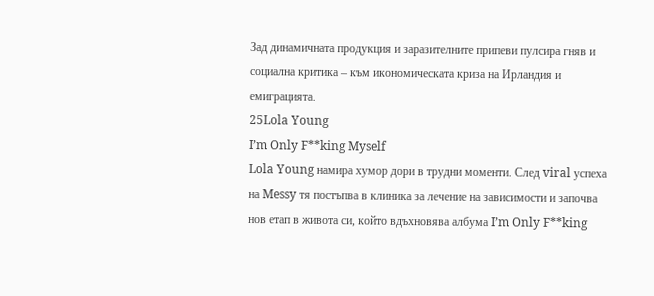Зад динамичната продукция и заразителните припеви пулсира гняв и социална критика – към икономическата криза на Ирландия и емиграцията.
25Lola Young
I’m Only F**king Myself
Lola Young намира хумор дори в трудни моменти. След viral успеха на Messy тя постъпва в клиника за лечение на зависимости и започва нов етап в живота си, който вдъхновява албума I’m Only F**king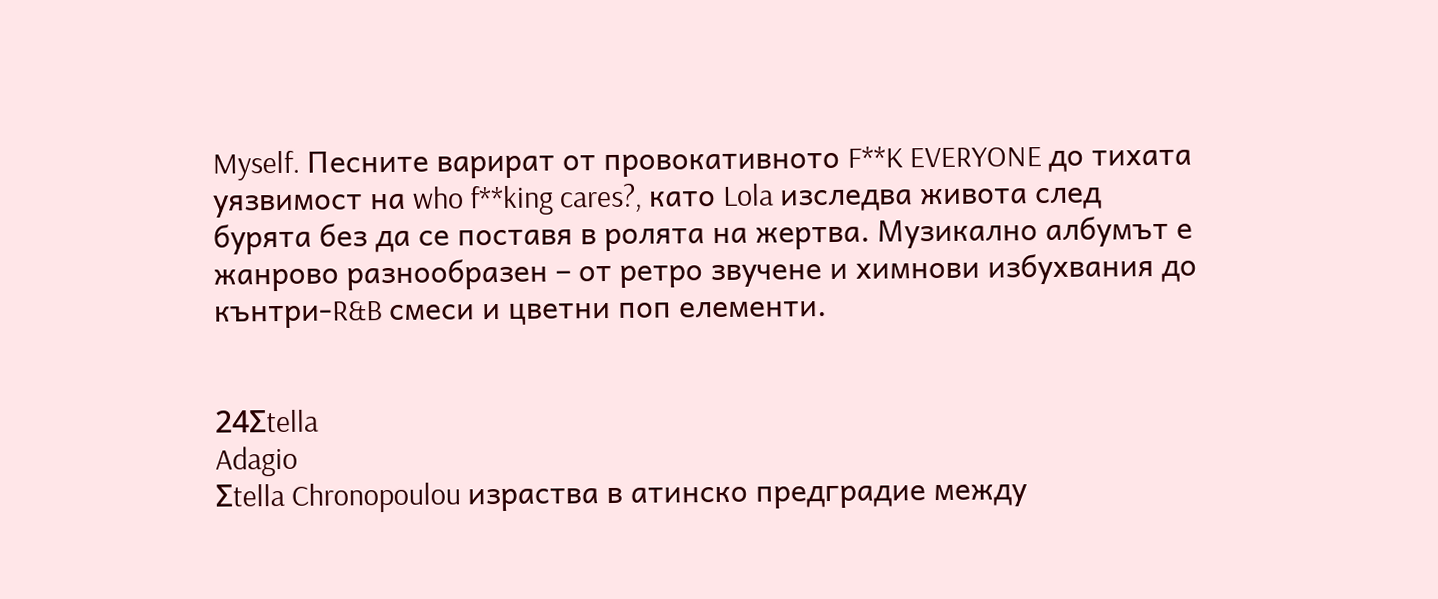Myself. Песните варират от провокативното F**K EVERYONE до тихата уязвимост на who f**king cares?, като Lola изследва живота след бурята без да се поставя в ролята на жертва. Музикално албумът е жанрово разнообразен – от ретро звучене и химнови избухвания до кънтри-R&B смеси и цветни поп елементи.


24Σtella
Adagio
Σtella Chronopoulou израства в атинско предградие между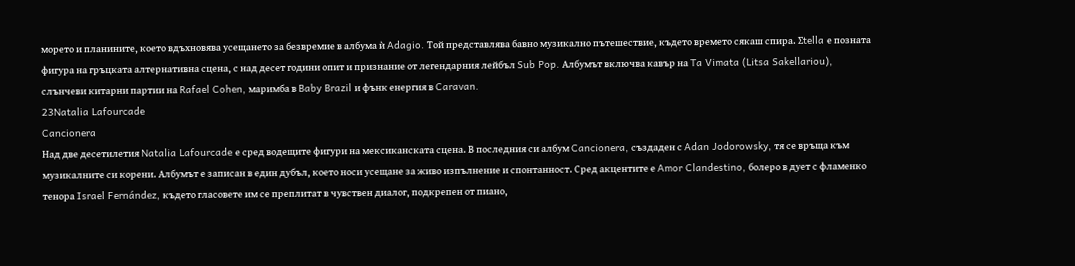морето и планините, което вдъхновява усещането за безвремие в албума ѝ Adagio. Той представлява бавно музикално пътешествие, където времето сякаш спира. Σtella е позната фигура на гръцката алтернативна сцена, с над десет години опит и признание от легендарния лейбъл Sub Pop. Албумът включва кавър на Ta Vimata (Litsa Sakellariou), слънчеви китарни партии на Rafael Cohen, маримба в Baby Brazil и фънк енергия в Caravan.
23Natalia Lafourcade
Cancionera
Над две десетилетия Natalia Lafourcade е сред водещите фигури на мексиканската сцена. В последния си албум Cancionera, създаден с Adan Jodorowsky, тя се връща към музикалните си корени. Албумът е записан в един дубъл, което носи усещане за живо изпълнение и спонтанност. Сред акцентите е Amor Clandestino, болеро в дует с фламенко тенора Israel Fernández, където гласовете им се преплитат в чувствен диалог, подкрепен от пиано,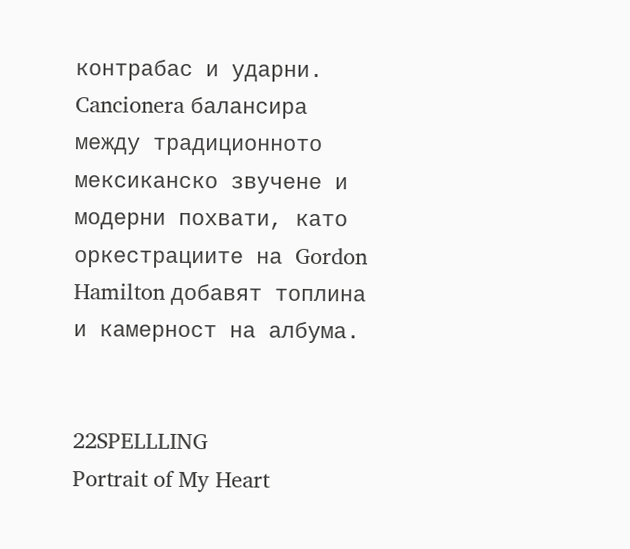контрабас и ударни. Cancionera балансира между традиционното мексиканско звучене и модерни похвати, като оркестрациите на Gordon Hamilton добавят топлина и камерност на албума.


22SPELLLING
Portrait of My Heart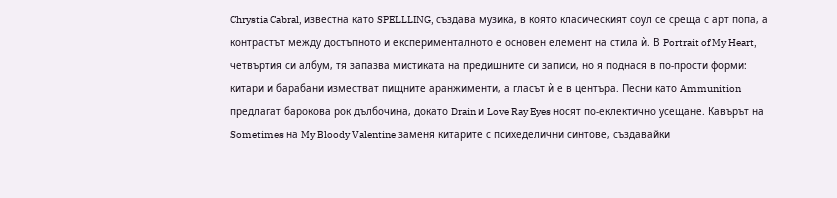Chrystia Cabral, известна като SPELLLING, създава музика, в която класическият соул се среща с арт попа, а контрастът между достъпното и експерименталното е основен елемент на стила ѝ. В Portrait of My Heart, четвъртия си албум, тя запазва мистиката на предишните си записи, но я поднася в по-прости форми: китари и барабани изместват пищните аранжименти, а гласът ѝ е в центъра. Песни като Ammunition предлагат барокова рок дълбочина, докато Drain и Love Ray Eyes носят по-еклектично усещане. Кавърът на Sometimes на My Bloody Valentine заменя китарите с психеделични синтове, създавайки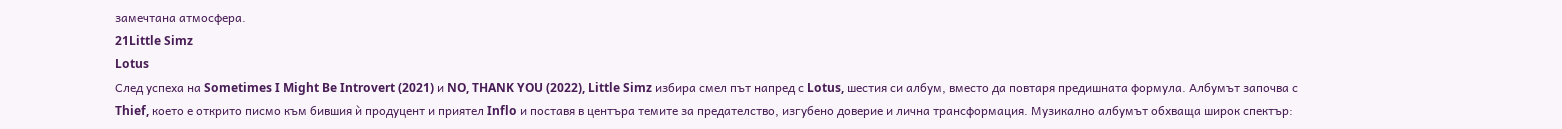замечтана атмосфера.
21Little Simz
Lotus
След успеха на Sometimes I Might Be Introvert (2021) и NO, THANK YOU (2022), Little Simz избира смел път напред с Lotus, шестия си албум, вместо да повтаря предишната формула. Албумът започва с Thief, което е открито писмо към бившия ѝ продуцент и приятел Inflo и поставя в центъра темите за предателство, изгубено доверие и лична трансформация. Музикално албумът обхваща широк спектър: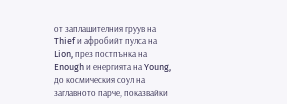от заплашителния груув на Thief и афробийт пулса на Lion, през постпънка на Enough и енергията на Young, до космическия соул на заглавното парче, показвайки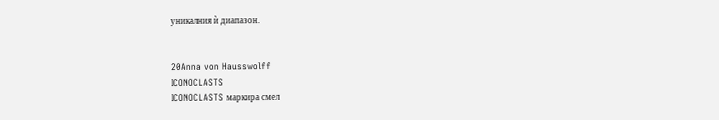уникалния ѝ диапазон.


20Anna von Hausswolff
ICONOCLASTS
ICONOCLASTS маркира смел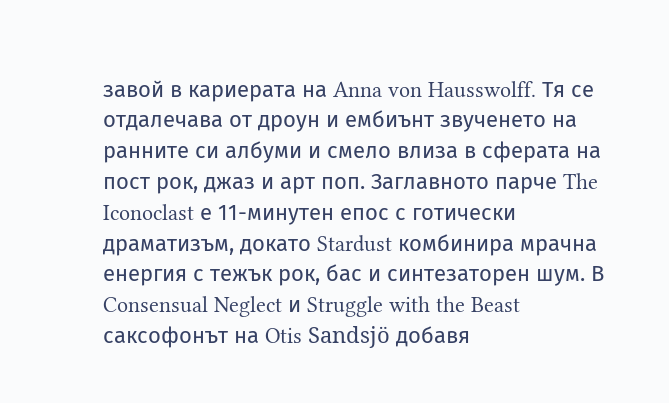завой в кариерата на Anna von Hausswolff. Тя се отдалечава от дроун и ембиънт звученето на ранните си албуми и смело влиза в сферата на пост рок, джаз и арт поп. Заглавното парче The Iconoclast е 11-минутен епос с готически драматизъм, докато Stardust комбинира мрачна енергия с тежък рок, бас и синтезаторен шум. В Consensual Neglect и Struggle with the Beast саксофонът на Otis Sandsjö добавя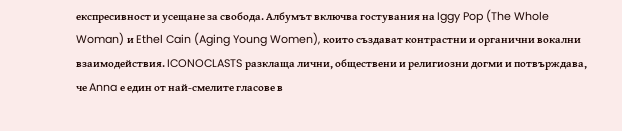експресивност и усещане за свобода. Албумът включва гостувания на Iggy Pop (The Whole Woman) и Ethel Cain (Aging Young Women), които създават контрастни и органични вокални взаимодействия. ICONOCLASTS разклаща лични, обществени и религиозни догми и потвърждава, че Anna е един от най-смелите гласове в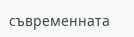съвременната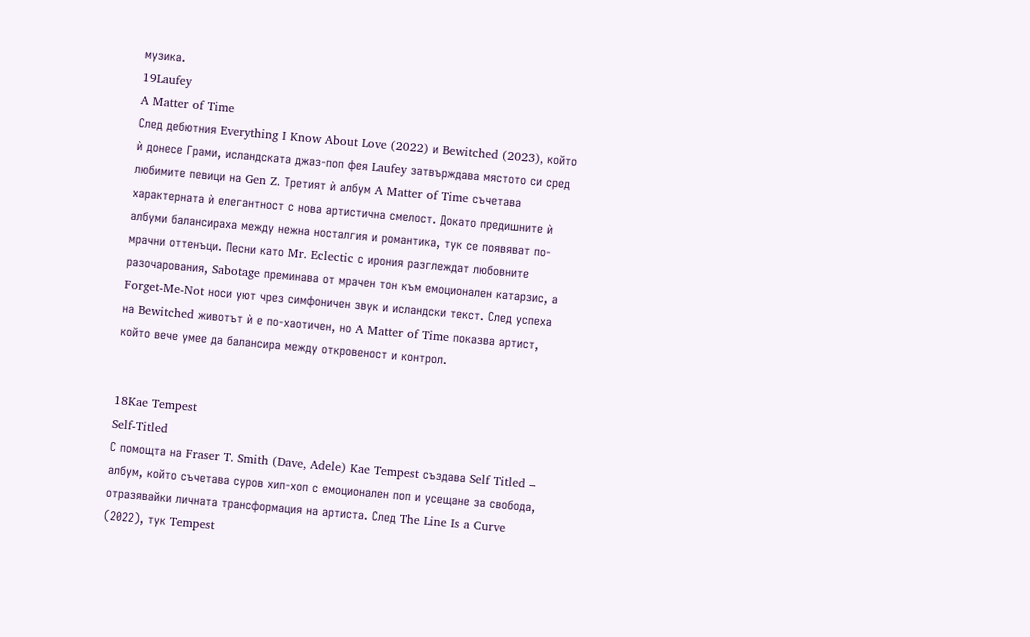музика.
19Laufey
A Matter of Time
След дебютния Everything I Know About Love (2022) и Bewitched (2023), който ѝ донесе Грами, исландската джаз-поп фея Laufey затвърждава мястото си сред любимите певици на Gen Z. Третият ѝ албум A Matter of Time съчетава характерната ѝ елегантност с нова артистична смелост. Докато предишните ѝ албуми балансираха между нежна носталгия и романтика, тук се появяват по-мрачни оттенъци. Песни като Mr. Eclectic с ирония разглеждат любовните разочарования, Sabotage преминава от мрачен тон към емоционален катарзис, а Forget-Me-Not носи уют чрез симфоничен звук и исландски текст. След успеха на Bewitched животът ѝ е по-хаотичен, но A Matter of Time показва артист, който вече умее да балансира между откровеност и контрол.


18Kae Tempest
Self-Titled
С помощта на Fraser T. Smith (Dave, Adele) Kae Tempest създава Self Titled – албум, който съчетава суров хип-хоп с емоционален поп и усещане за свобода, отразявайки личната трансформация на артиста. След The Line Is a Curve (2022), тук Tempest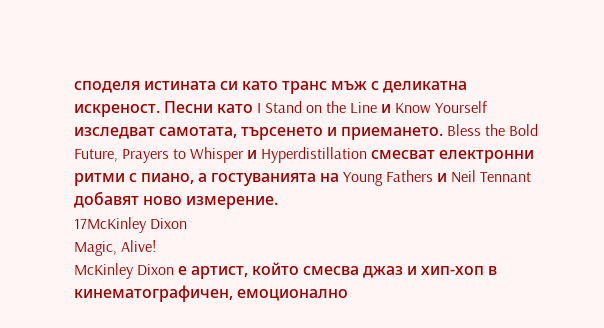споделя истината си като транс мъж с деликатна искреност. Песни като I Stand on the Line и Know Yourself изследват самотата, търсенето и приемането. Bless the Bold Future, Prayers to Whisper и Hyperdistillation смесват електронни ритми с пиано, а гостуванията на Young Fathers и Neil Tennant добавят ново измерение.
17McKinley Dixon
Magic, Alive!
McKinley Dixon е артист, който смесва джаз и хип-хоп в кинематографичен, емоционално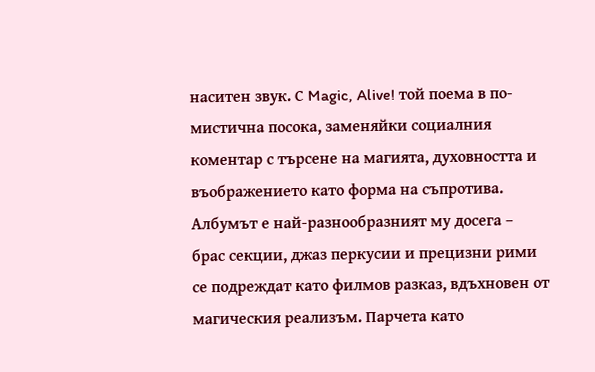наситен звук. С Magic, Alive! той поема в по-мистична посока, заменяйки социалния коментар с търсене на магията, духовността и въображението като форма на съпротива. Албумът е най-разнообразният му досега – брас секции, джаз перкусии и прецизни рими се подреждат като филмов разказ, вдъхновен от магическия реализъм. Парчета като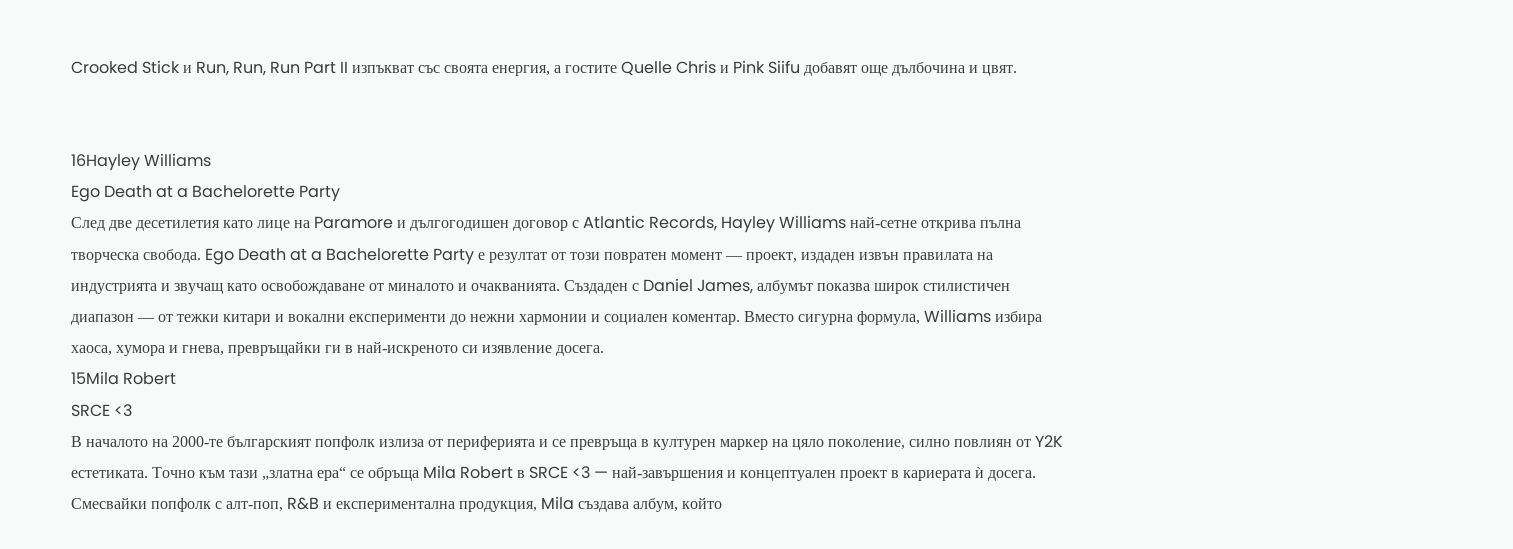Crooked Stick и Run, Run, Run Part II изпъкват със своята енергия, а гостите Quelle Chris и Pink Siifu добавят още дълбочина и цвят.


16Hayley Williams
Ego Death at a Bachelorette Party
След две десетилетия като лице на Paramore и дългогодишен договор с Atlantic Records, Hayley Williams най-сетне открива пълна творческа свобода. Ego Death at a Bachelorette Party е резултат от този повратен момент — проект, издаден извън правилата на индустрията и звучащ като освобождаване от миналото и очакванията. Създаден с Daniel James, албумът показва широк стилистичен диапазон — от тежки китари и вокални експерименти до нежни хармонии и социален коментар. Вместо сигурна формула, Williams избира хаоса, хумора и гнева, превръщайки ги в най-искреното си изявление досега.
15Mila Robert
SRCE <3
В началото на 2000-те българският попфолк излиза от периферията и се превръща в културен маркер на цяло поколение, силно повлиян от Y2K естетиката. Точно към тази „златна ера“ се обръща Mila Robert в SRCE <3 — най-завършения и концептуален проект в кариерата ѝ досега. Смесвайки попфолк с алт-поп, R&B и експериментална продукция, Mila създава албум, който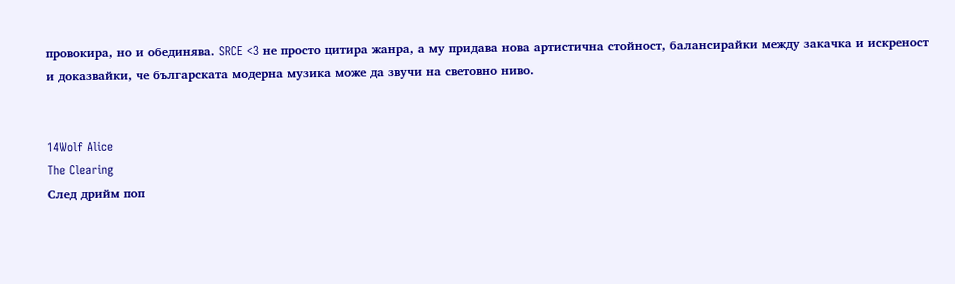провокира, но и обединява. SRCE <3 не просто цитира жанра, а му придава нова артистична стойност, балансирайки между закачка и искреност и доказвайки, че българската модерна музика може да звучи на световно ниво.


14Wolf Alice
The Clearing
След дрийм поп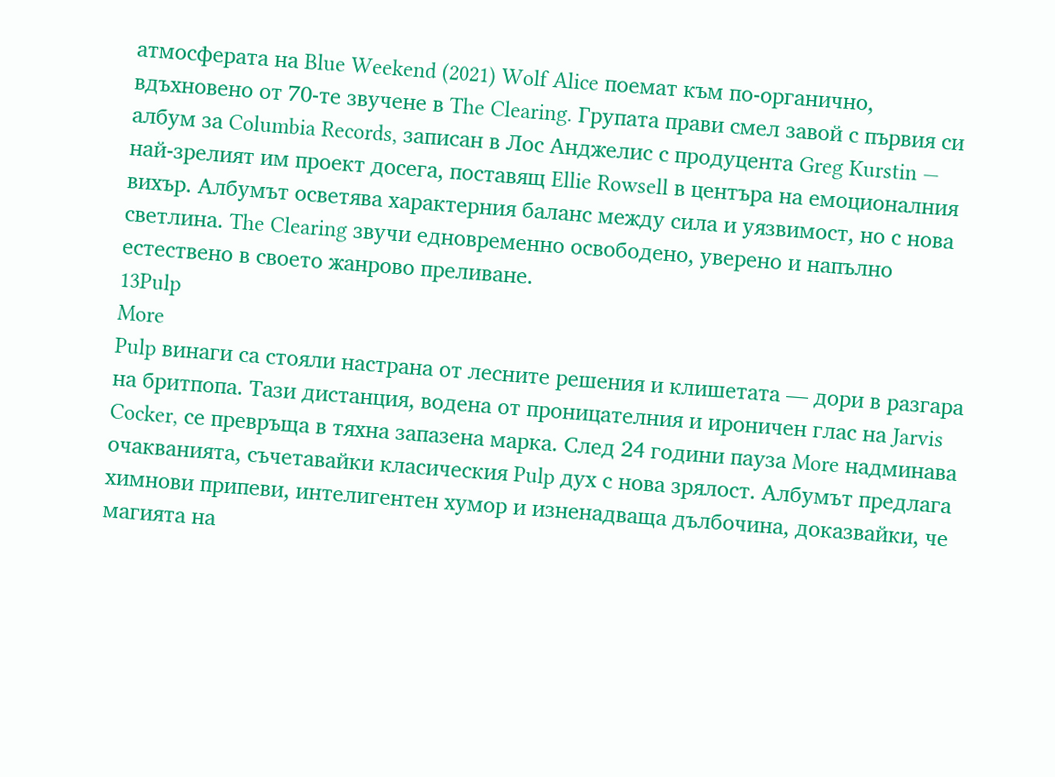атмосферата на Blue Weekend (2021) Wolf Alice поемат към по-органично, вдъхновено от 70-те звучене в The Clearing. Групата прави смел завой с първия си албум за Columbia Records, записан в Лос Анджелис с продуцента Greg Kurstin — най-зрелият им проект досега, поставящ Ellie Rowsell в центъра на емоционалния вихър. Албумът осветява характерния баланс между сила и уязвимост, но с нова светлина. The Clearing звучи едновременно освободено, уверено и напълно естествено в своето жанрово преливане.
13Pulp
More
Pulp винаги са стояли настрана от лесните решения и клишетата — дори в разгара на бритпопа. Тази дистанция, водена от проницателния и ироничен глас на Jarvis Cocker, се превръща в тяхна запазена марка. След 24 години пауза More надминава очакванията, съчетавайки класическия Pulp дух с нова зрялост. Албумът предлага химнови припеви, интелигентен хумор и изненадваща дълбочина, доказвайки, че магията на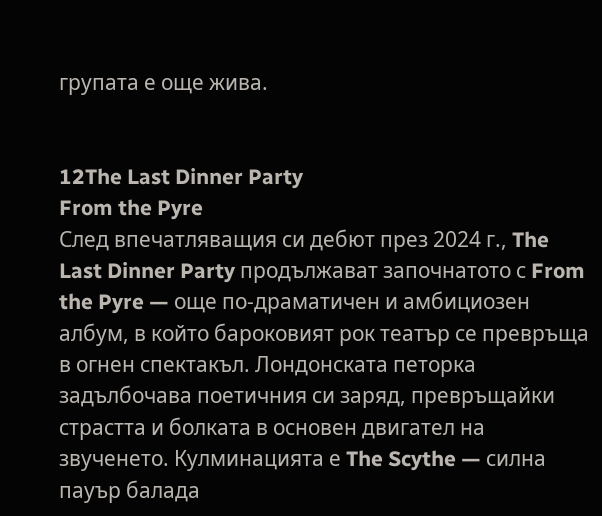групата е още жива.


12The Last Dinner Party
From the Pyre
След впечатляващия си дебют през 2024 г., The Last Dinner Party продължават започнатото с From the Pyre — още по-драматичен и амбициозен албум, в който бароковият рок театър се превръща в огнен спектакъл. Лондонската петорка задълбочава поетичния си заряд, превръщайки страстта и болката в основен двигател на звученето. Кулминацията е The Scythe — силна пауър балада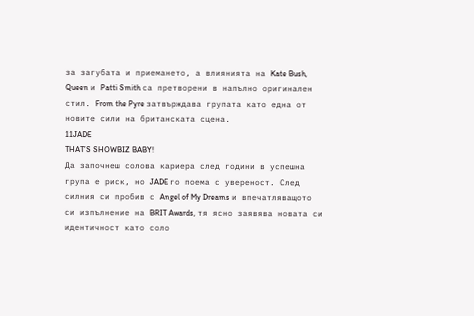за загубата и приемането, а влиянията на Kate Bush, Queen и Patti Smith са претворени в напълно оригинален стил. From the Pyre затвърждава групата като една от новите сили на британската сцена.
11JADE
THAT’S SHOWBIZ BABY!
Да започнеш солова кариера след години в успешна група е риск, но JADE го поема с увереност. След силния си пробив с Angel of My Dreams и впечатляващото си изпълнение на BRIT Awards, тя ясно заявява новата си идентичност като соло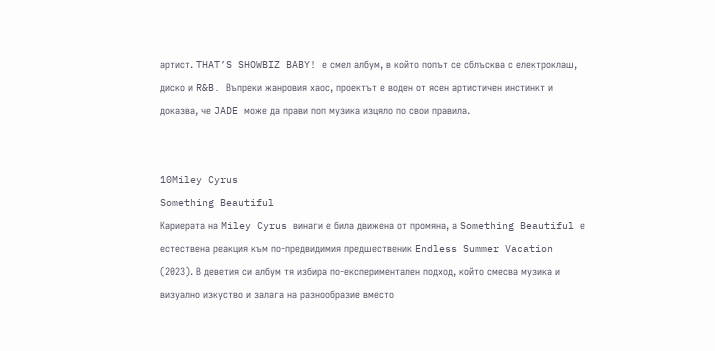артист. THAT’S SHOWBIZ BABY! е смел албум, в който попът се сблъсква с електроклаш, диско и R&B. Въпреки жанровия хаос, проектът е воден от ясен артистичен инстинкт и доказва, че JADE може да прави поп музика изцяло по свои правила.


10Miley Cyrus
Something Beautiful
Кариерата на Miley Cyrus винаги е била движена от промяна, а Something Beautiful е естествена реакция към по-предвидимия предшественик Endless Summer Vacation (2023). В деветия си албум тя избира по-експериментален подход, който смесва музика и визуално изкуство и залага на разнообразие вместо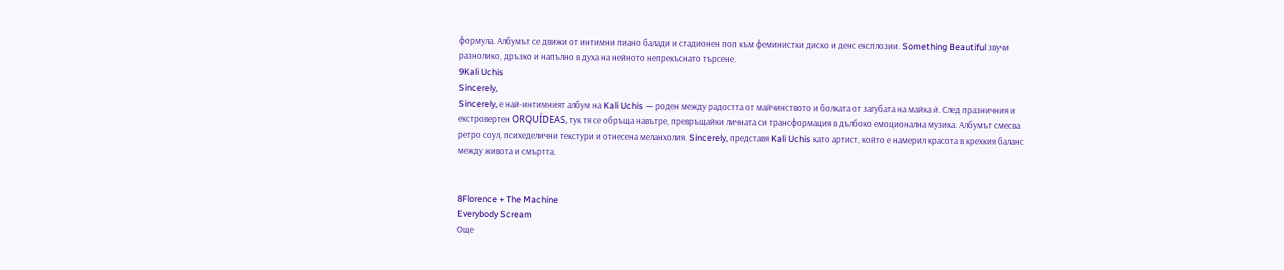формула. Албумът се движи от интимни пиано балади и стадионен поп към феминистки диско и денс експлозии. Something Beautiful звучи разнолико, дръзко и напълно в духа на нейното непрекъснато търсене.
9Kali Uchis
Sincerely,
Sincerely, е най-интимният албум на Kali Uchis — роден между радостта от майчинството и болката от загубата на майка ѝ. След празничния и екстровертен ORQUÍDEAS, тук тя се обръща навътре, превръщайки личната си трансформация в дълбоко емоционална музика. Албумът смесва ретро соул, психеделични текстури и отнесена меланхолия. Sincerely, представя Kali Uchis като артист, който е намерил красота в крехкия баланс между живота и смъртта.


8Florence + The Machine
Everybody Scream
Още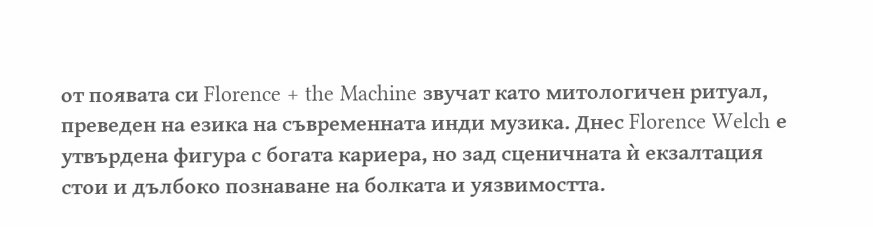от появата си Florence + the Machine звучат като митологичен ритуал, преведен на езика на съвременната инди музика. Днес Florence Welch е утвърдена фигура с богата кариера, но зад сценичната ѝ екзалтация стои и дълбоко познаване на болката и уязвимостта.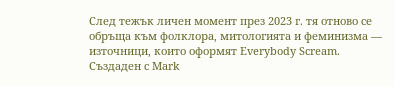След тежък личен момент през 2023 г. тя отново се обръща към фолклора, митологията и феминизма — източници, които оформят Everybody Scream. Създаден с Mark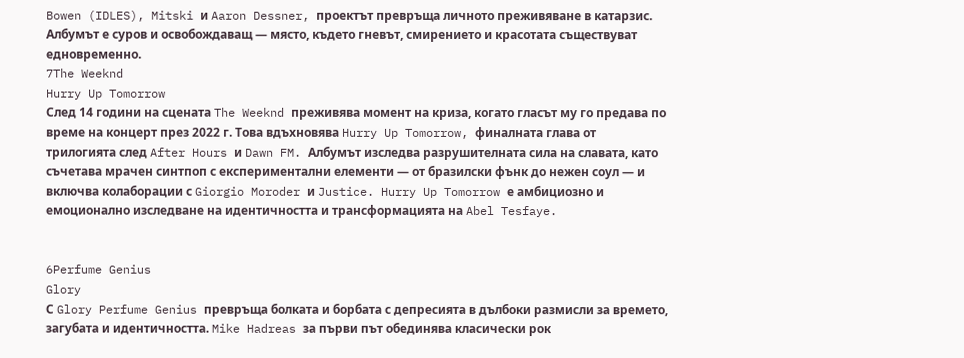Bowen (IDLES), Mitski и Aaron Dessner, проектът превръща личното преживяване в катарзис. Албумът е суров и освобождаващ — място, където гневът, смирението и красотата съществуват едновременно.
7The Weeknd
Hurry Up Tomorrow
След 14 години на сцената The Weeknd преживява момент на криза, когато гласът му го предава по време на концерт през 2022 г. Това вдъхновява Hurry Up Tomorrow, финалната глава от трилогията след After Hours и Dawn FM. Албумът изследва разрушителната сила на славата, като съчетава мрачен синтпоп с експериментални елементи — от бразилски фънк до нежен соул — и включва колаборации с Giorgio Moroder и Justice. Hurry Up Tomorrow е амбициозно и емоционално изследване на идентичността и трансформацията на Abel Tesfaye.


6Perfume Genius
Glory
С Glory Perfume Genius превръща болката и борбата с депресията в дълбоки размисли за времето, загубата и идентичността. Mike Hadreas за първи път обединява класически рок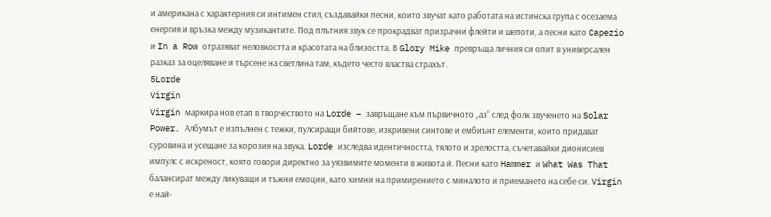и американа с характерния си интимен стил, създавайки песни, които звучат като работата на истинска група с осезаема енергия и връзка между музикантите. Под плътния звук се прокрадват призрачни флейти и шепоти, а песни като Capezio и In a Row отразяват неловкостта и красотата на близостта. В Glory Mike превръща личния си опит в универсален разказ за оцеляване и търсене на светлина там, където често властва страхът.
5Lorde
Virgin
Virgin маркира нов етап в творчеството на Lorde – завръщане към първичното „аз“ след фолк звученето на Solar Power. Албумът е изпълнен с тежки, пулсиращи бийтове, изкривени синтове и ембиънт елементи, които придават суровина и усещане за корозия на звука. Lorde изследва идентичността, тялото и зрелостта, съчетавайки дионисиев импулс с искреност, която говори директно за уязвимите моменти в живота ѝ. Песни като Hammer и What Was That балансират между ликуващи и тъжни емоции, като химни на примирението с миналото и приемането на себе си. Virgin е най-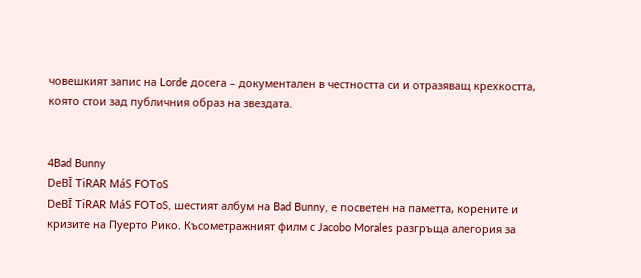човешкият запис на Lorde досега – документален в честността си и отразяващ крехкостта, която стои зад публичния образ на звездата.


4Bad Bunny
DeBĪ TiRAR MáS FOToS
DeBĪ TiRAR MáS FOToS, шестият албум на Bad Bunny, е посветен на паметта, корените и кризите на Пуерто Рико. Късометражният филм с Jacobo Morales разгръща алегория за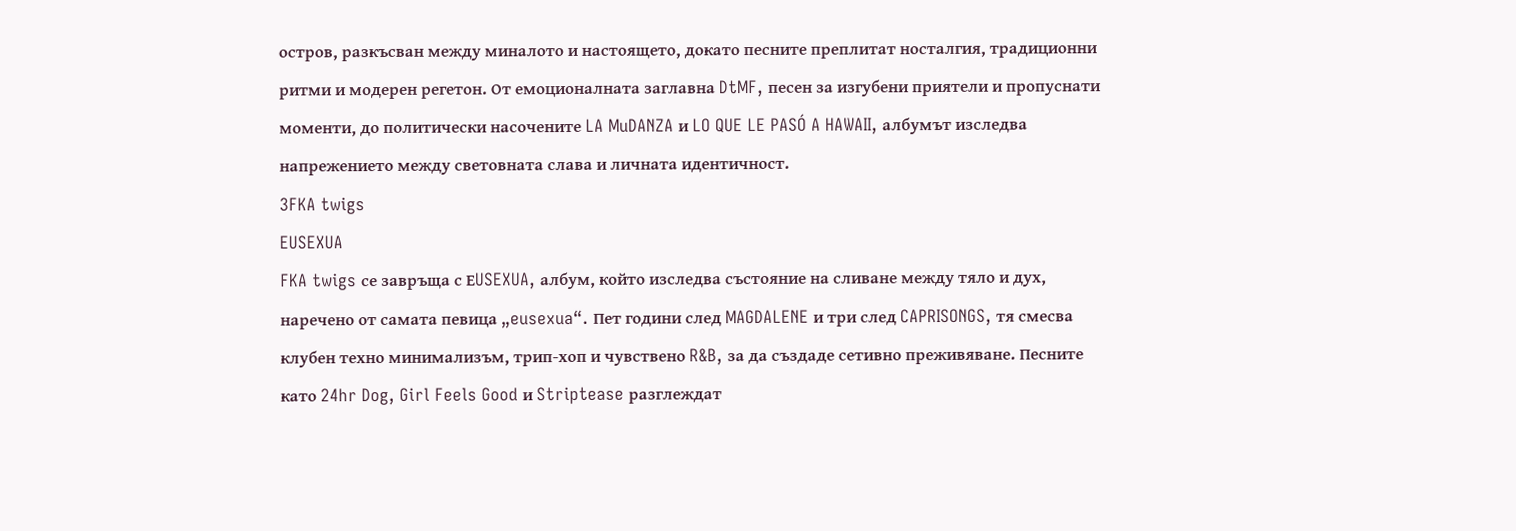остров, разкъсван между миналото и настоящето, докато песните преплитат носталгия, традиционни ритми и модерен регетон. От емоционалната заглавна DtMF, песен за изгубени приятели и пропуснати моменти, до политически насочените LA MuDANZA и LO QUE LE PASÓ A HAWAII, албумът изследва напрежението между световната слава и личната идентичност.
3FKA twigs
EUSEXUA
FKA twigs се завръща с ЕUSEXUA, албум, който изследва състояние на сливане между тяло и дух, наречено от самата певица „eusexua“. Пет години след MAGDALENE и три след CAPRISONGS, тя смесва клубен техно минимализъм, трип-хоп и чувствено R&B, за да създаде сетивно преживяване. Песните като 24hr Dog, Girl Feels Good и Striptease разглеждат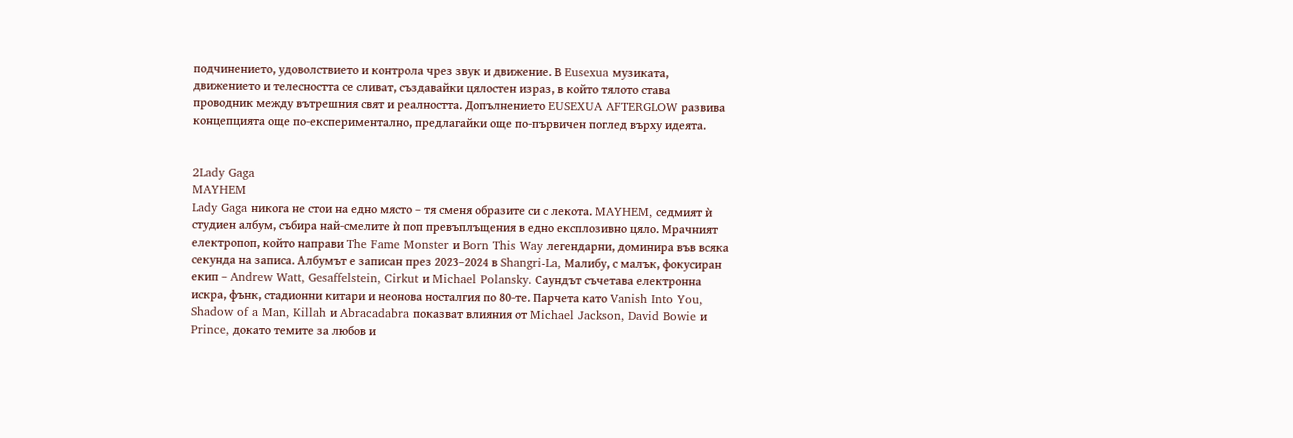подчинението, удоволствието и контрола чрез звук и движение. В Eusexua музиката, движението и телесността се сливат, създавайки цялостен израз, в който тялото става проводник между вътрешния свят и реалността. Допълнението EUSEXUA AFTERGLOW развива концепцията още по-експериментално, предлагайки още по-първичен поглед върху идеята.


2Lady Gaga
MAYHEM
Lady Gaga никога не стои на едно място – тя сменя образите си с лекота. MAYHEM, седмият ѝ студиен албум, събира най-смелите ѝ поп превъплъщения в едно експлозивно цяло. Мрачният електропоп, който направи The Fame Monster и Born This Way легендарни, доминира във всяка секунда на записа. Албумът е записан през 2023–2024 в Shangri-La, Малибу, с малък, фокусиран екип – Andrew Watt, Gesaffelstein, Cirkut и Michael Polansky. Саундът съчетава електронна искра, фънк, стадионни китари и неонова носталгия по 80-те. Парчета като Vanish Into You, Shadow of a Man, Killah и Abracadabra показват влияния от Michael Jackson, David Bowie и Prince, докато темите за любов и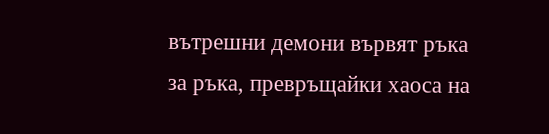вътрешни демони вървят ръка за ръка, превръщайки хаоса на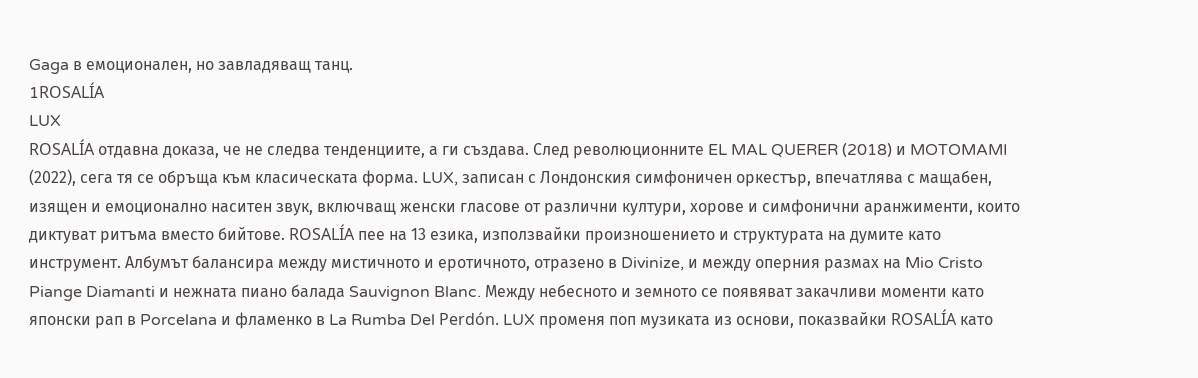Gaga в емоционален, но завладяващ танц.
1ROSALÍA
LUX
ROSALÍA отдавна доказа, че не следва тенденциите, а ги създава. След революционните EL MAL QUERER (2018) и MOTOMAMI (2022), сега тя се обръща към класическата форма. LUX, записан с Лондонския симфоничен оркестър, впечатлява с мащабен, изящен и емоционално наситен звук, включващ женски гласове от различни култури, хорове и симфонични аранжименти, които диктуват ритъма вместо бийтове. ROSALÍA пее на 13 езика, използвайки произношението и структурата на думите като инструмент. Албумът балансира между мистичното и еротичното, отразено в Divinize, и между оперния размах на Mio Cristo Piange Diamanti и нежната пиано балада Sauvignon Blanc. Между небесното и земното се появяват закачливи моменти като японски рап в Porcelana и фламенко в La Rumba Del Perdón. LUX променя поп музиката из основи, показвайки ROSALÍA като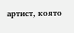артист, която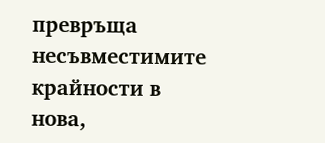превръща несъвместимите крайности в нова,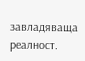завладяваща реалност.